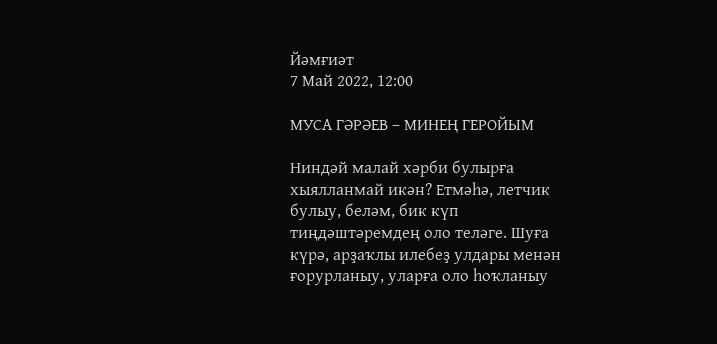Йәмғиәт
7 Май 2022, 12:00

МУСА ГӘРӘЕВ – МИНЕҢ ГЕРОЙЫМ

Ниндәй малай хәрби булырға хыялланмай икән? Етмәһә, летчик булыу, беләм, бик күп тиңдәштәремдең оло теләге. Шуға күрә, арҙаҡлы илебеҙ улдары менән ғорурланыу, уларға оло һоҡланыу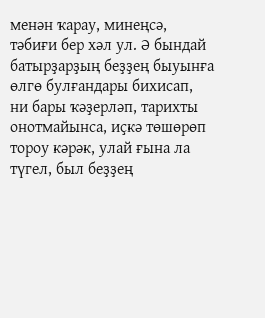менән ҡарау, минеңсә, тәбиғи бер хәл ул. Ә бындай батырҙарҙың беҙҙең быуынға өлгө булғандары бихисап, ни бары ҡәҙерләп, тарихты онотмайынса, иҫкә төшөрөп тороу кәрәк, улай ғына ла түгел, был беҙҙең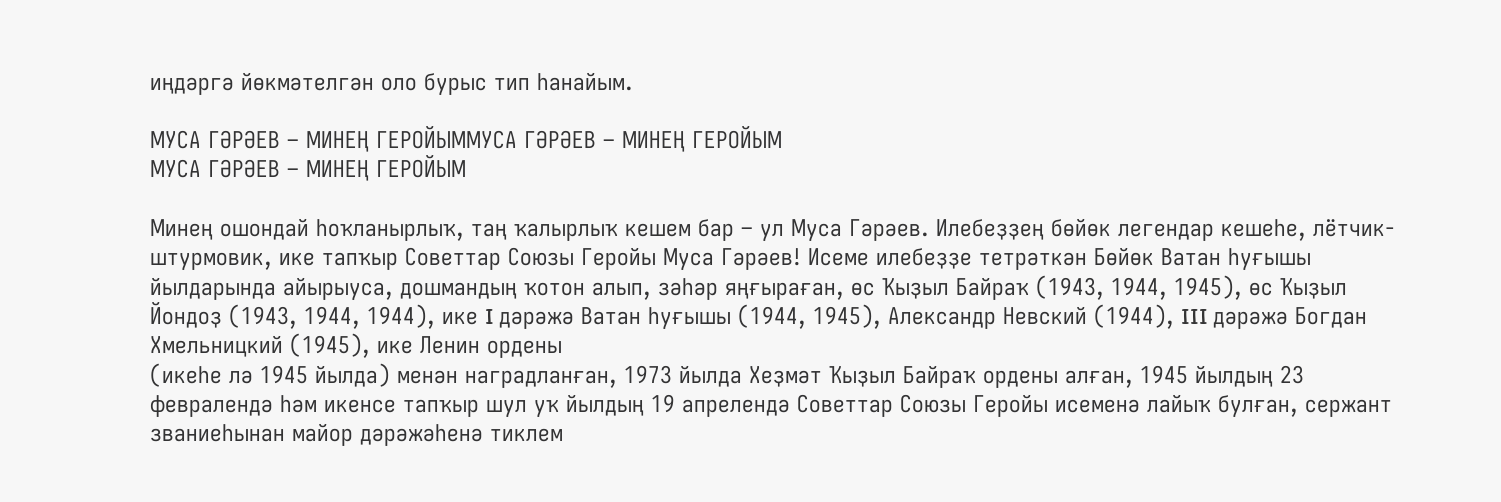иңдәргә йөкмәтелгән оло бурыс тип һанайым.

МУСА ГӘРӘЕВ – МИНЕҢ ГЕРОЙЫММУСА ГӘРӘЕВ – МИНЕҢ ГЕРОЙЫМ
МУСА ГӘРӘЕВ – МИНЕҢ ГЕРОЙЫМ

Минең ошондай һоҡланырлыҡ, таң ҡалырлыҡ кешем бар – ул Муса Гәрәев. Илебеҙҙең бөйөк легендар кешеһе, лётчик-штурмовик, ике тапҡыр Советтар Союзы Геройы Муса Гәрәев! Исеме илебеҙҙе тетрәткән Бөйөк Ватан һуғышы йылдарында айырыуса, дошмандың ҡотон алып, зәһәр яңғыраған, өс Ҡыҙыл Байраҡ (1943, 1944, 1945), өс Ҡыҙыл Йондоҙ (1943, 1944, 1944), ике I дәрәжә Ватан һуғышы (1944, 1945), Александр Невский (1944), III дәрәжә Богдан Хмельницкий (1945), ике Ленин ордены
(икеһе лә 1945 йылда) менән наградланған, 1973 йылда Хеҙмәт Ҡыҙыл Байраҡ ордены алған, 1945 йылдың 23 февралендә һәм икенсе тапҡыр шул уҡ йылдың 19 апрелендә Советтар Союзы Геройы исеменә лайыҡ булған, сержант званиеһынан майор дәрәжәһенә тиклем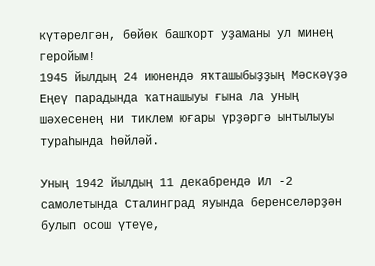күтәрелгән, бөйөк башҡорт уҙаманы ул минең геройым!
1945 йылдың 24 июнендә яҡташыбыҙҙың Мәскәүҙә Еңеү парадында ҡатнашыуы ғына ла уның шәхесенең ни тиклем юғары үрҙәргә ынтылыуы тураһында һөйләй.

Уның 1942 йылдың 11 декабрендә Ил -2 самолетында Сталинград яуында беренселәрҙән булып осош үтеүе,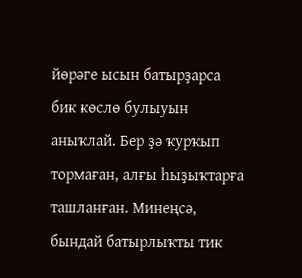йөрәге ысын батырҙарса бик көслө булыуын аныҡлай. Бер ҙә ҡурҡып тормаған, алғы һыҙыҡтарға ташланған. Минеңсә, бындай батырлыҡты тик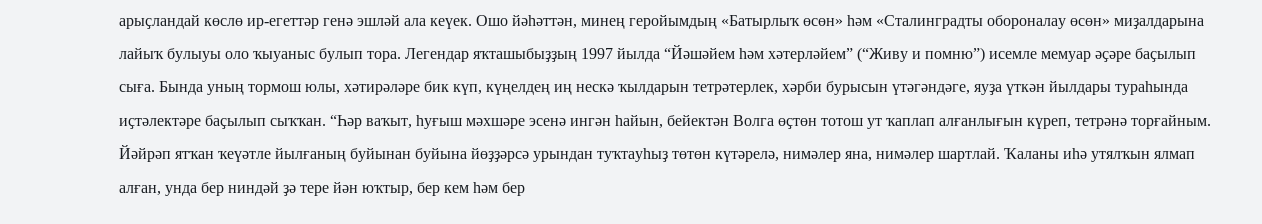арыҫландай көслө ир-егеттәр генә эшләй ала кеүек. Ошо йәһәттән, минең геройымдың «Батырлыҡ өсөн» һәм «Сталинградты обороналау өсөн» миҙалдарына лайыҡ булыуы оло ҡыуаныс булып тора. Легендар яҡташыбыҙҙың 1997 йылда “Йәшәйем һәм хәтерләйем” (“Живу и помню”) исемле мемуар әҫәре баҫылып сыға. Бында уның тормош юлы, хәтирәләре бик күп, күңелдең иң нескә ҡылдарын тетрәтерлек, хәрби бурысын үтәгәндәге, яуҙа үткән йылдары тураһында иҫтәлектәре баҫылып сыҡҡан. “Һәр ваҡыт, һуғыш мәхшәре эсенә ингән һайын, бейектән Волга өҫтөн тотош ут ҡаплап алғанлығын күреп, тетрәнә торғайным. Йәйрәп ятҡан ҡеүәтле йылғаның буйынан буйына йөҙҙәрсә урындан туҡтауһыҙ төтөн күтәрелә, нимәлер яна, нимәлер шартлай. Ҡаланы иһә утялҡын ялмап алған, унда бер ниндәй ҙә тере йән юҡтыр, бер кем һәм бер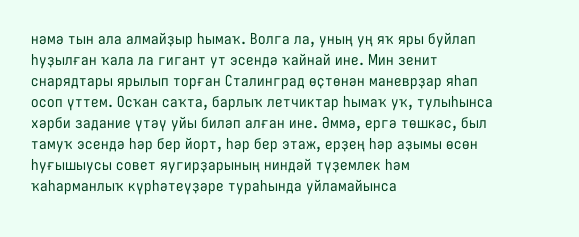нәмә тын ала алмайҙыр һымаҡ. Волга ла, уның уң яҡ яры буйлап һуҙылған ҡала ла гигант ут эсендә ҡайнай ине. Мин зенит снарядтары ярылып торған Сталинград өҫтөнән маневрҙар яһап осоп үттем. Осҡан саҡта, барлыҡ летчиктар һымаҡ уҡ, тулыһынса хәрби задание үтәү уйы биләп алған ине. Әммә, ергә төшкәс, был тамуҡ эсендә һәр бер йорт, һәр бер этаж, ерҙең һәр аҙымы өсөн һуғышыусы совет яугирҙарының ниндәй түҙемлек һәм ҡаһарманлыҡ күрһәтеүҙәре тураһында уйламайынса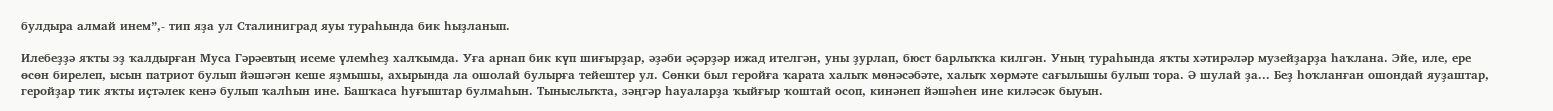булдыра алмай инем”,- тип яҙа ул Сталиниград яуы тураһында бик һыҙланып.

Илебеҙҙә яҡты эҙ ҡалдырған Муса Гәрәевтың исеме үлемһеҙ халҡымда. Уға арнап бик күп шиғырҙар, әҙәби әҫәрҙәр ижад ителгән, уны ҙурлап, бюст барлыҡҡа килгән. Уның тураһында яҡты хәтирәләр музейҙарҙа һаҡлана. Эйе, иле, ере өсөн бирелеп, ысын патриот булып йәшәгән кеше яҙмышы, ахырында ла ошолай булырға тейештер ул. Сөнки был геройға ҡарата халыҡ мөнәсәбәте, халыҡ хөрмәте сағылышы булып тора. Ә шулай ҙа... Беҙ һоҡланған ошондай яуҙаштар, геройҙар тик яҡты иҫтәлек кенә булып ҡалһын ине. Башҡаса һуғыштар булмаһын. Тыныслыҡта, зәңгәр һауаларҙа ҡыйғыр ҡоштай осоп, кинәнеп йәшәһен ине киләсәк быуын.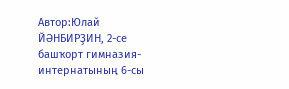Автор:Юлай ЙӘНБИРҘИН, 2-се башҡорт гимназия-интернатының 6-сы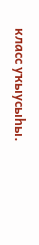класс уҡыусыһы.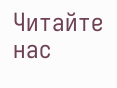Читайте нас